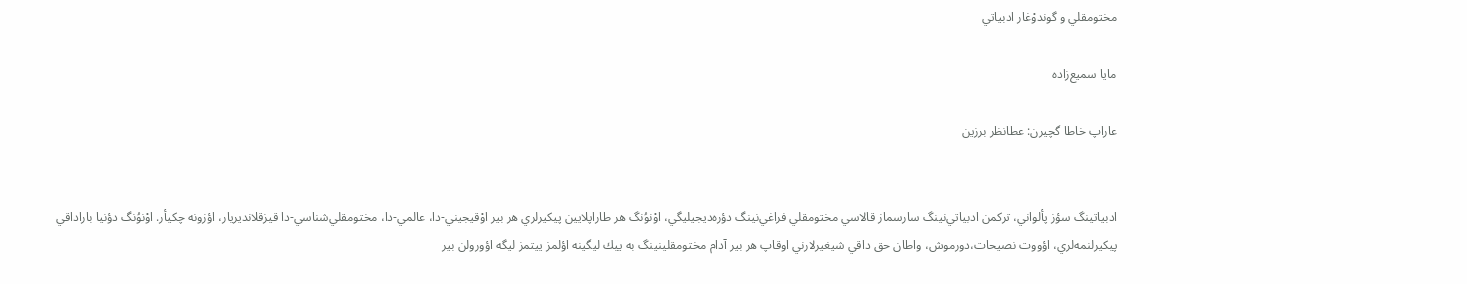مختومقلي و گوندوْغار ادبياتي

مايا سميع‌زاده

عاراپ خاطا گچيرن: عطانظر برزين


ادبياتينگ سؤز پألواني، تركمن ادبياتي‌نينگ سارسماز قالاسي مختومقلي فراغي‌نينگ دؤره‌ديجيليگي، اوْنوُنگ هر طاراپلايين پيكيرلري هر بير اوْقيجيني-دا، عالمي‌-دا،‌ مختومقلي‌شناسي-دا قيزقلانديريار، اؤزونه چكيأر. اوْنوُنگ دؤنيا باراداقي پيكيرلنمه‌لري، اؤووت نصيحات،‌دورموش، واطان حق داقي شيغيرلارني اوقاپ هر بير آدام مختومقلينينگ به ييك ليگينه اؤلمز ييتمز ليگه اؤورولن بير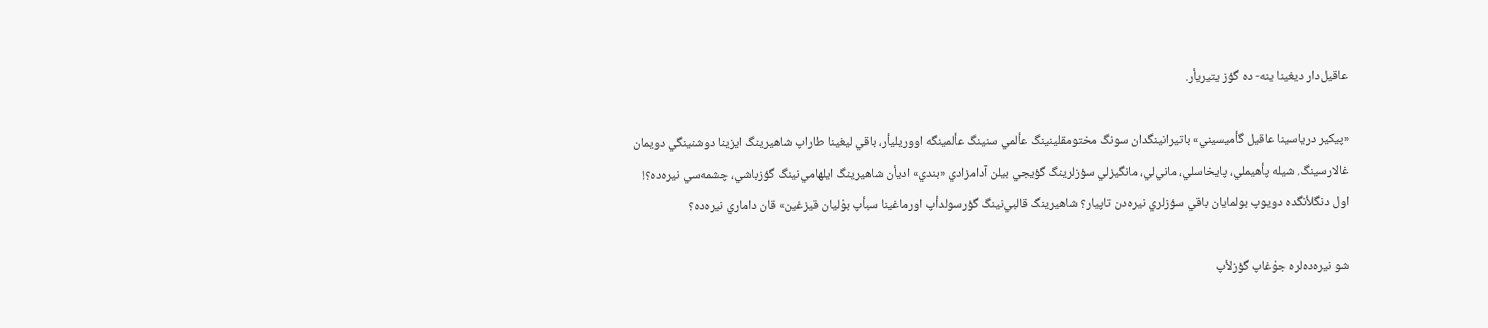عاقيل‌دار ديغينا ينه‌- ده گؤز يتيريأر.

«پيكير درياسينا عاقيل گأميسيني» باتيرانينگدان سونگ مختومقلينينگ عألمي سنينگ عألمينگه اووريليأر، باقي ليغينا طاراپ شاهيرينگ ايزينا دوشنينگي دويمان غالارسينگ. شيله پأهيملي، پايخاسلي، ماني‌لي، مانگيزلي سؤزلرينگ گؤيجي بيلن آدامزادي «بندي» اديأن شاهيرينگ ايلهامي‌نينگ گؤزباشي، چشمه‌سي نيره‌ده؟! اول دنگلأنگده دويوپ بولمايان باقي سؤزلري نيره‌دن تاپيار؟ شاهيرينگ قالبي‌نينگ گؤرسولدأپ اورماغينا سبأپ بوْليان قيزغين» قان داماري نيره‌ده؟

شو نيره‌ده‌لره جوْغاپ گؤزلأپ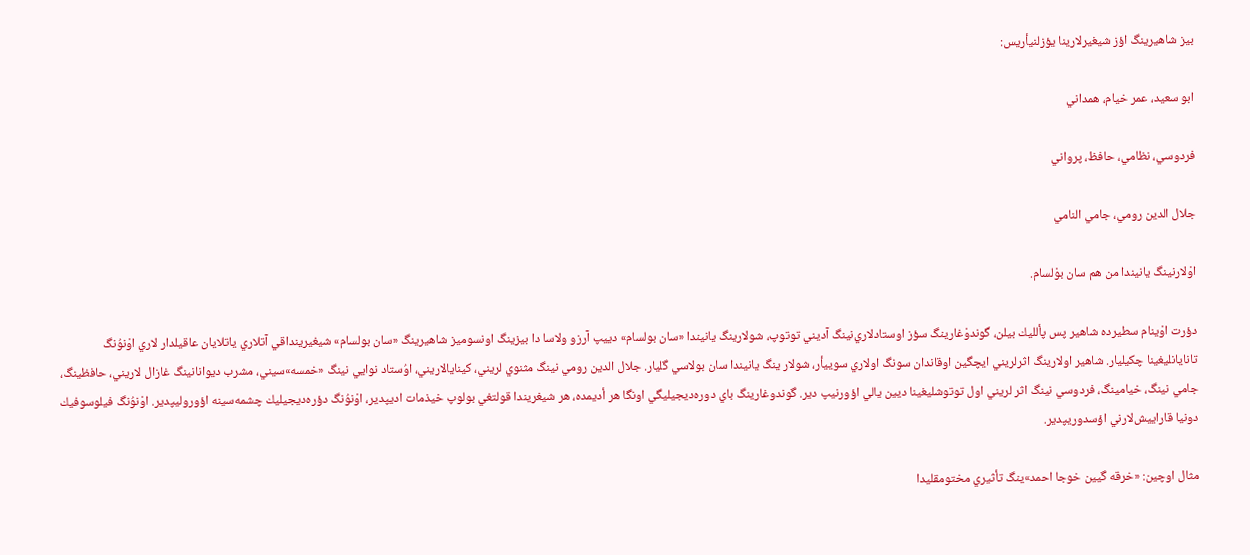بيز شاهيرينگ اؤز شيغيرلارينا يؤزلنيأريس:

ابو سعيد، عمر خيام، همداني

فردوسي، نظامي، حافظ، پرواني

جلال الدين رومي، جامي النامي

اوْلارنينگ يانيندا من هم سان بوْلسام.

دؤرت اوْينام سطيرده شاهير پس پألليك بيلن، گوندوْغارينگ سؤز اوستادلاري‌نينگ آديني توتوپ، شولارينگ يانيندا «سان بولسام» دييپ آرزو ولاسا دا بيزينگ اونسوميز شاهيرينگ «سان بولسام» شيغيرينداقي آتلاري ياتلايان عاقيلدار لاري اوْنوُنگ تانايانليغينا چكيليار. شاهير اولارينگ اثرلريني ايچگين اوقاندان سونگ اولاري سوييأر، شولار ينگ يانيندا سان بولاسي گليار. جلال الدين رومي نينگ مثنوي لريني،‌ كينايالاريني،‌ اوُستاد نوايي نينگ «خمسه‌»سيني، مشرب ديوانانينگ غازال لاريني،‌ حافظينگ، جامي نينگ، خيامينگ، فردوسي نينگ اثر لريني اول توتوشليغينا ديين يالي اؤورنيپ دير. گوندوغارينگ باي دوره‌ديجيليگي اونگا هر أديمده، هر شيغريندا قولتغي بولوپ خيذمات اديپدير، اوْنوُنگ دؤره‌ديجيليك چشمه‌سينه اؤوروليپدير. اوْنوُنگ فيلوسوفيك دونيا قاراييش‌لارني اؤسدوريپدير.

مثال اوچين: «خرقه گيين خوجا احمد»ينگ تأثيري مختومقليدا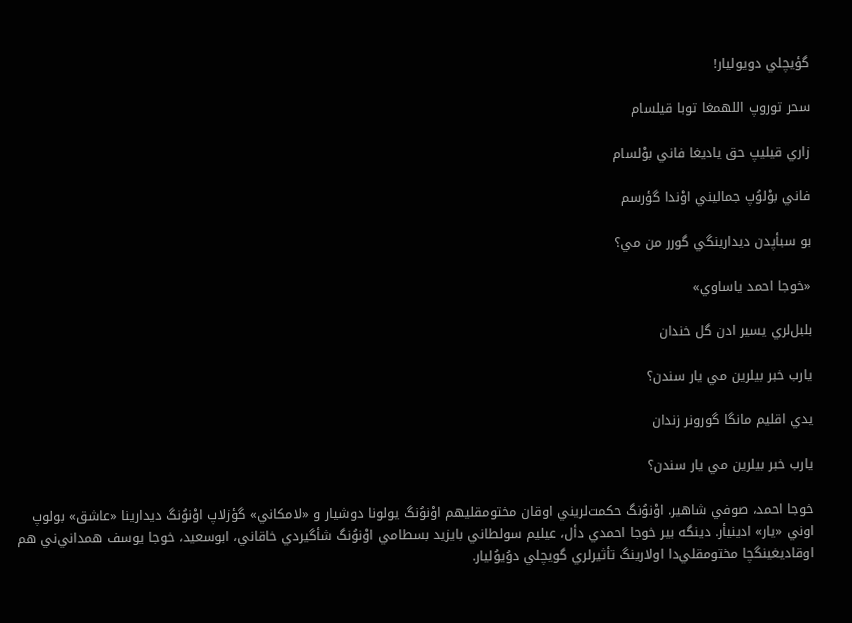گؤيچلي دويوليار!

سحر توروپ اللهمغا توبا قيلسام

زاري قيليپ حق ياديغا فاني بوْلسام

فاني بوْلوُپ جماليني اوْندا گؤرسم

بو سبأپدن ديدارينگي گورر من مي؟

«خوجا احمد ياساوي»

بلبل‌لري يسير ادن گل خندان

يارب خبر بيلرين مي يار سندن؟

يدي اقليم مانگا گورونر زندان

يارب خبر بيلرين مي يار سندن؟

خوجا احمد، صوفي شاهير. اوْنوُنگ حكمت‌لريني اوقان مختومقليهم اوْنوُنگ يولونا دوشيار و «لامكاني» گؤزلاپ اوْنوُنگ ديدارينا «عاشق» بولوپ اوني «يار» ادينيأر. دينگه بير خوجا احمدي دأل، عيليم سولطاني بايزيد بسطامي اوْنوُنگ شأگيردي خاقاني، ابوسعيد، خوجا يوسف همداني‌ني هم اوقاديغينگچا مختومقلي‌دا اولارينگ تأثيرلري گويچلي دوُيوُليار.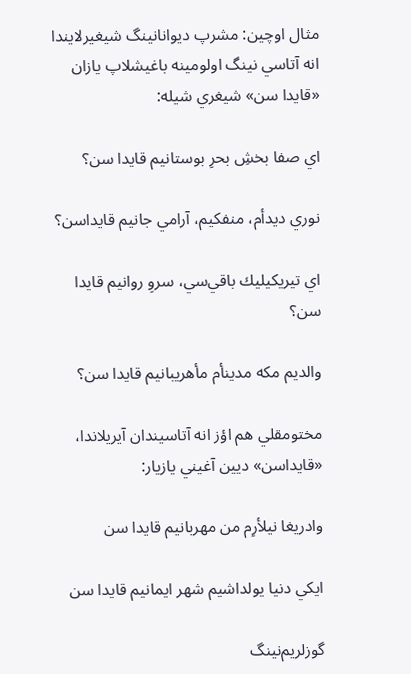مثال اوچين: مشرپ ديوانانينگ شيغيرلايندا  انه آتاسي نينگ اولومينه باغيشلاپ يازان «قايدا سن» شيغري شيله:

اي صفا بخشِ بحرِ بوستانيم قايدا سن؟

نوري ديدأم، منفكيم، آرامي جانيم قايداسن؟

اي تيريكيليك باقي‌سي، ‌سروِ روانيم قايدا سن؟

والديم مكه مدينأم مأهريبانيم قايدا سن؟

مختومقلي هم اؤز انه آتاسيندان آيريلاندا،  «قايداسن» ديين آغيني يازيار:

وادريغا نيلأرِم من مهربانيم قايدا سن

ايكي دنيا يولداشيم شهر ايمانيم قايدا سن

گوزلريم‌نينگ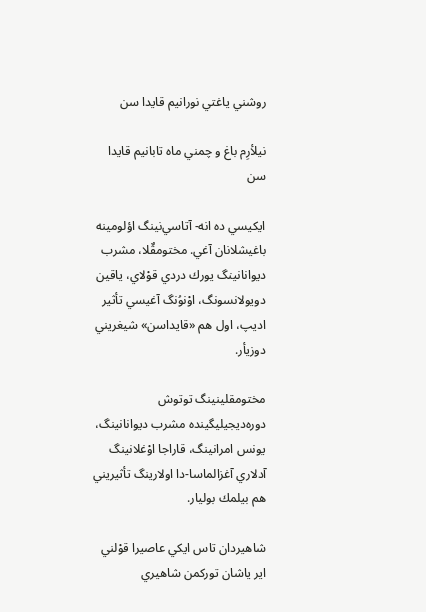روشني ياغتي نورانيم قايدا سن

نيلأرِم باغ و چمني ماه تابانيم قايدا سن

ايكيسي ده انه- آتاسي‌نينگ اؤلومينه باغيشلانان آغي. مختومقٌلا، مشرب ديوانانينگ يورك دردي قوْلاي، ياقين دويولانسونگ، اوْنوُنگ آغيسي تأثير اديپ، اول هم «قايداسن» شيغريني دوزيأر.

مختومقلينينگ توتوش دوره‌ديجيليگينده مشرب ديوانانينگ، يونس امرانينگ، قاراجا اوْغلانينگ آدلاري آغزالماسا-دا اولارينگ تأثيريني هم بيلمك بوليار.

شاهيردان تاس ايكي عاصيرا قوْلني اير ياشان توركمن شاهيري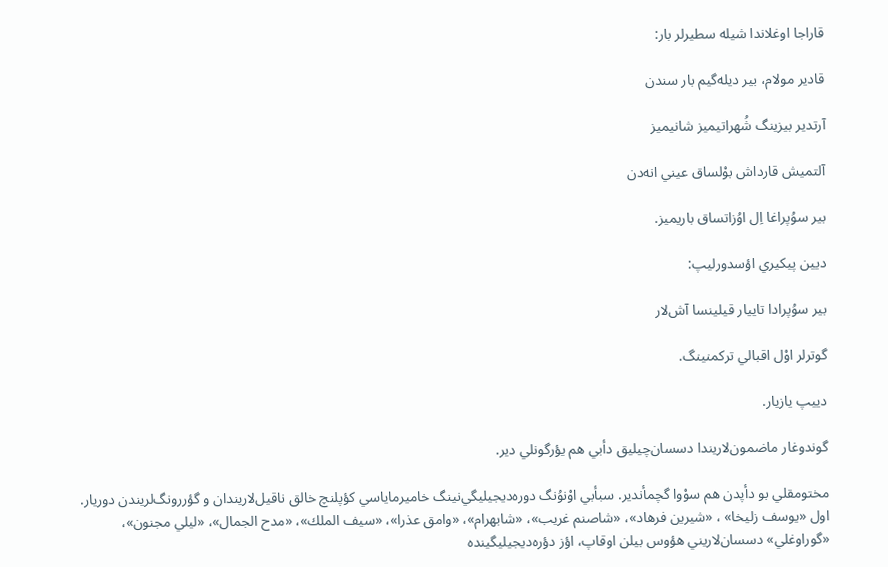قاراجا اوغلاندا شيله سطيرلر بار:

قادير مولام، بير ديله‌گيم بار سندن

آرتدير بيزينگ شُهراتيميز شانيميز

آلتميش قارداش بوْلساق عيني انه‌دن

بير سوُپراغا اِل اوُزاتساق باريميز.

ديين پيكيري اؤسدورليپ:

بير سوُپرادا تاييار قيلينسا آش‌لار

گوترلر اوْل اقبالي تركمنينگ.

دييپ يازيار.

گوندوغار ماضمون‌لاريندا دسسان‌چيليق دأبي هم يؤرگونلي دير.

مختومقلي بو دأپدن هم سوْوا گچمأندير. سبأبي اوْنوُنگ دوره‌ديجيليگي‌نينگ خاميرماياسي كؤپلنچ خالق ناقيل‌لاريندان و گؤررونگ‌لريندن دوريار. اول «يوسف زليخا» ، «شيرين فرهاد»،‌ «شاصنم غريب»،‌ «شابهرام»، «وامق عذرا»، «سيف الملك»، «مدح الجمال»، «ليلي مجنون»، «گوراوغلي» دسسان‌لاريني هؤوس بيلن اوقاپ، اؤز دؤره‌ديجيليگينده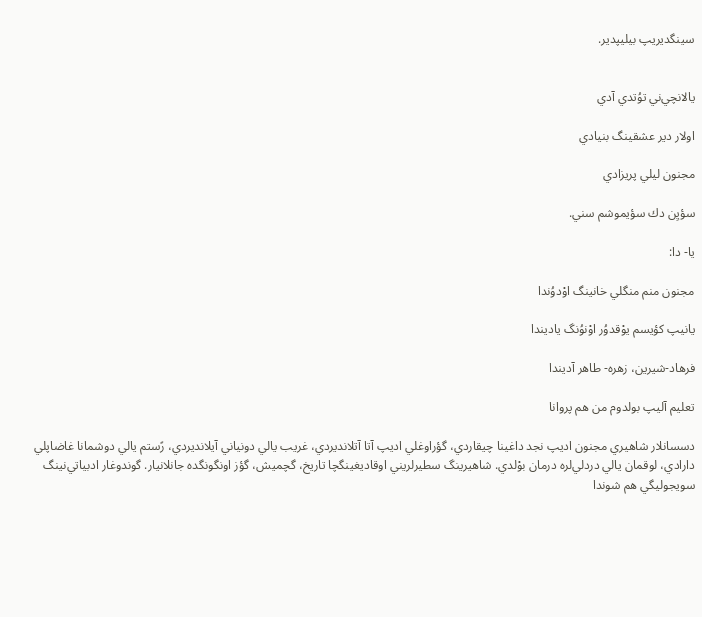سينگديريپ بيليپدير.


يالانچي‌ني توُتدي آدي

اولار دير عشقينگ بنيادي

مجنون ليلي پريزادي

سؤيِن دك سؤيموشم سني.

يا- دا:

مجنون منم منگلي خانينگ اوْدوُندا

يانيپ كؤيسم يوْقدوُر اوْنوُنگ ياديندا

فرهاد-شيرين، زهره- طاهر آديندا

تعليم آليپ بولدوم من هم پروانا

دسسانلار شاهيري مجنون اديپ نجد داغينا چيقاردي، گؤراوغلي اديپ آتا آتلانديردي، غريب يالي دونياني آيلانديردي، رًستم يالي دوشمانا غاضاپلي دارادي، لوقمان يالي دردلي‌لره درمان بوْلدي. شاهيرينگ سطيرلريني اوقاديغينگچا تاريخ، گچميش، گؤز اونگونگده جانلانيار. گوندوغار ادبياتي‌نينگ سويجوليگي هم شوندا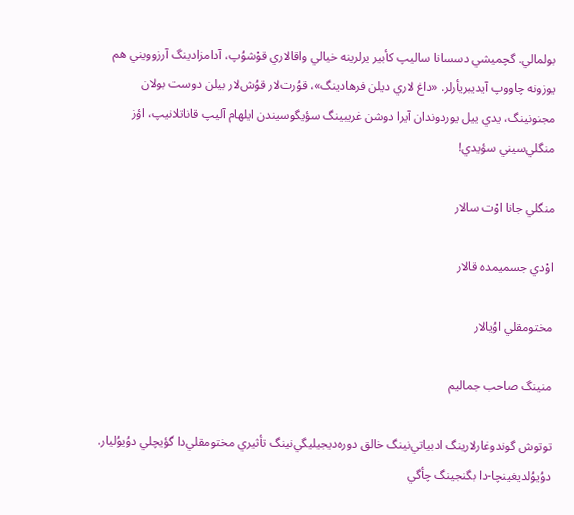بولمالي. گچميشي دسسانا ساليپ كأبير يرلرينه خيالي واقالاري قوْشوُپ، آدامزادينگ آرزوويني هم يوزونه چاووپ آيديبريأرلر. «داغ لاري ديلن فرهادينگ»، قوُرت‌لار قوُش‌لار بيلن دوست بولان مجنونينگ، يدي ييل يوردوندان آيرا دوشن غريبينگ سؤيگوسيندن ايلهام آليپ قاناتلانيپ،‌ اؤز منگلي‌سيني سؤيدي!

منگلي جانا اوْت سالار

اوْدي جسميمده قالار

مختومقلي اوُيالار

منينگ صاحب جماليم

توتوش گوندوغارلارينگ ادبياتي‌نينگ خالق دوره‌ديجيليگي‌نينگ تأثيري مختومقلي‌دا گؤيچلي دوُيوُليار. دوُيوُلديغينچا-دا بگنجينگ چأگي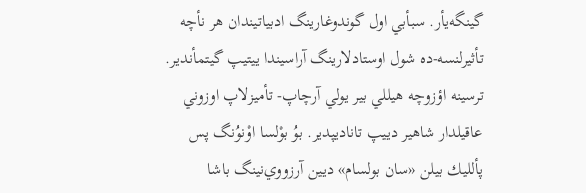گينگه‌يأر. سبأبي اول گوندوغارينگ ادبياتيندان هر نأچه تأثيرلنسه-ده شول اوستاد‌لارينگ آراسيندا ييتيپ گيتمأندير. ترسينه اؤزوچه هيللي بير يولي آرچاپ- تأميزلاپ اوزوني عاقيلدار شاهير دييپ تاناديپدير. بوُ بوْلسا اوْنوُنگ پس پألليك بيلن «سان بولسام» ديين آرزووي‌نينگ باشا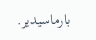بارماسيدير.